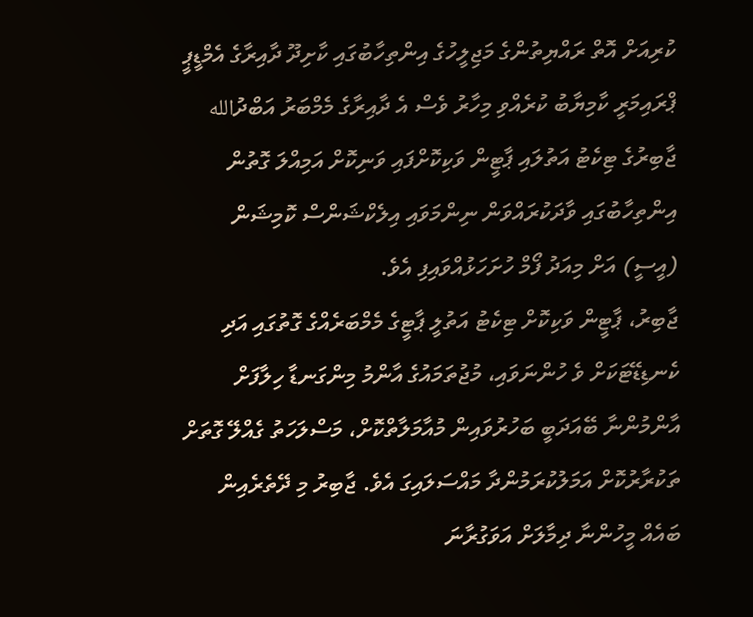ކުރިއަށް އޮތް ރައްޔިތުންގެ މަޖިލީހުގެ އިންތިހާބުގައި ކާށިދޫ ދާއިރާގެ އެމްޑީޕީ ޕްރައިމަރީ ކާމިޔާބު ކުރެއްވި މިހާރު ވެސް އެ ދާއިރާގެ މެމްބަރު އަބްދުالله ޖާބިރުގެ ޓިކެޓު އަތުލައި ޕާޓީން ވަކިކޮށްފައި ވަނިކޮށް އަމިއްލަ ގޮތުން އިންތިހާބުގައި ވާދަކުރައްވަން ނިންމަވައި އިލެކްޝަންސް ކޮމިޝަން (އީސީ) އަށް މިއަދު ފޯމް ހުށަހަޅުއްވައިފި އެވެ.
ޖާބިރު، ޕާޓީން ވަކިކޮށް ޓިކެޓު އަތުލީ ޕާޓީގެ މެމްބަރެއްގެ ގޮތުގައި އަދި ކެނޑިޑޭޓަކަށް ވެ ހުންނަވައި، މުޖުތަމައުގެ އާންމު މިންގަނޑާ ހިލާފަށް އާންމުންނާ ބޭއަދަބީ ބަހުރުވައިން މުއާމަލާތްކޮށް، މަސްލަހަތު ގެއްލޭ ގޮތަށް ތަކުރާރުކޮށް އަމަލުކުރަމުންދާ މައްސަލައިގަ އެވެ. ޖާބިރު މި ދޭތެރެއިން ބައެއް މީހުންނާ ދިމާލަށް އަވަގުރާނަ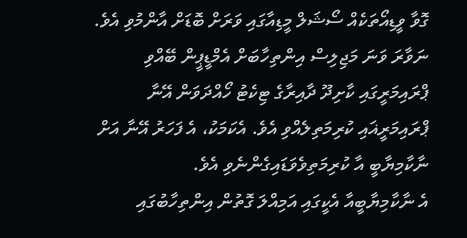ގޮވާ ވީޑިއޯތަކެއް ސޯޝަލް މީޑިއާގައި ވަރަށް ބޮޑަށް އާންމުވި އެވެ.
ނަވާރަ ވަނަ މަޖިލިސް އިންތިހާބަށް އެމްޑީޕީން ބޭއްވި ޕްރައިމަރީގައި ކާށިދޫ ދާއިރާގެ ޓިކެޓު ހޯއްދަވަން އޭނާ ޕްރައިމަރީޣައި ކުރިމަތިލެއްވި އެވެ. އެކަމަކު، އެ ފަހަރު އޭނާ އަށް ނާކާމިޔާބީ އާ ކުރިމަތިވެވަޑައިގެންނެވި އެވެ.
އެ ނާކާމިޔާބީއާ އެކީގައި އަމިއްލަ ގޮތުން އިންތިހާބުގައި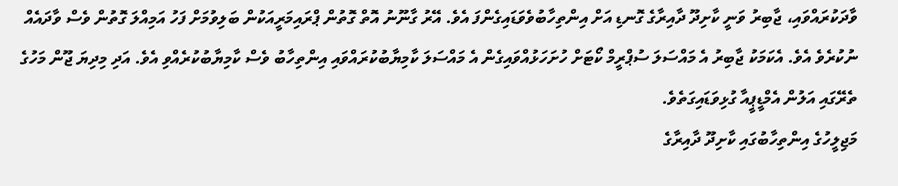ވާދަކުރައްވައި، ޖާބިރު ވަނީ ކާށިދޫ ދާއިރާގެ ގޮނޑި އަށް އިންތިހާބުވެވަޑައިގެންފަ އެވެ. އޭރު ގާނޫނު އޮތް ގޮތުން ޕްރައިމަރީއަކުން ބަލިވުމަށް ފަހު އަމިއްލަ ގޮތުން ވެސް ވާދައެއް ނުކުރެވެ އެވެ. އެކަމަކު ޖާބިރު އެ މައްސަލަ ސުޕްރީމް ކޯޓަށް ހުށަހަޅުއްވައިގެން އެ މައްސަލަ ކާމިޔާބުކުރައްވައި އިންތިހާބު ވެސް ކާމިޔާބުކުރެއްވި އެވެ. އަދި މިދިޔަ ޖޫން މަހުގެ ތެރޭގައި އަލުން އެމްޑީޕީއާ ގުޅިވަޑައިގަތެވެ.
މަޖިލީހުގެ އިންތިހާބުގައި ކާށިދޫ ދާއިރާގެ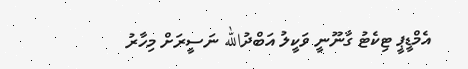އެމްޑީޕީ ޓިކެޓު ގާނޫނީ ވަކީލު އަބްދުالله ނަސީރަށް މިހާރު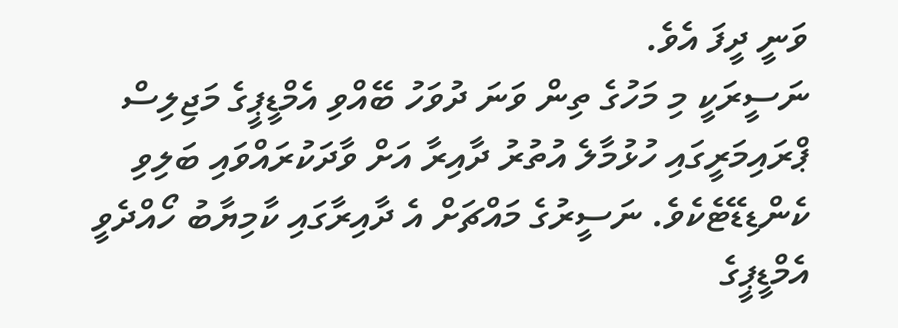ވަނީ ދީފަ އެވެ.
ނަސީރަކީ މި މަހުގެ ތިން ވަނަ ދުވަހު ބޭއްވި އެމްޑީޕީގެ މަޖިލިސް ޕްރައިމަރީގައި ހުޅުމާލެ އުތުރު ދާއިރާ އަށް ވާދަކުރައްވައި ބަލިވި ކެންޑިޑޭޓެކެވެ. ނަސީރުގެ މައްޗަށް އެ ދާއިރާގައި ކާމިޔާބު ހޯއްދެވީ އެމްޑީޕީގެ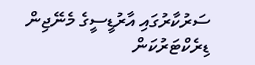ސަރުކާރުގައި އާރުޑީސީގެ މެނޭޖިން ޑިރެކްޓަރުކަން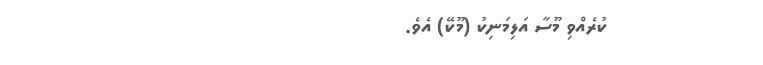ކުރެއްވި މޫސާ އަލިމަނިކު (މޫކޭ) އެވެ.